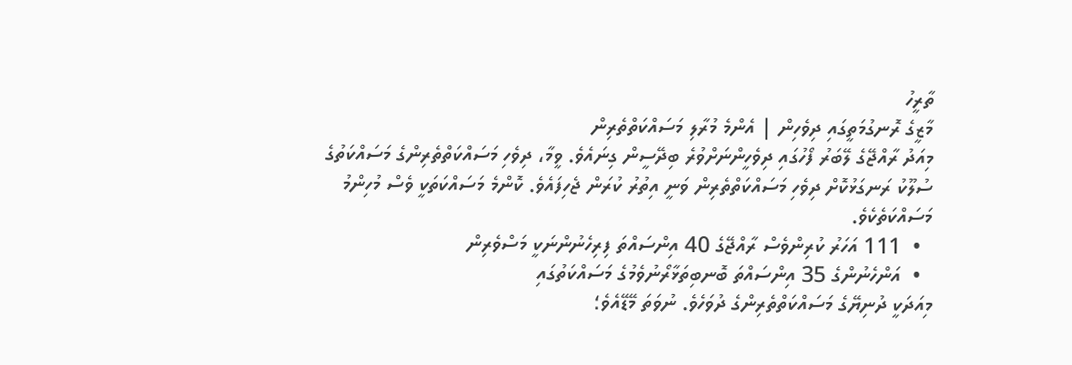ތާރީހު
މާޒީގެ ރޮނގުމަތީގައި ދިވެހިން | އެންމެ މުރާލި މަސައްކަތްތެރިން
މިއަދު ރާއްޖޭގެ ލޭބަރު ފޯހުގައި ދިވެހީންނަށްވުރެ ބިދޭސީން ގިނައެވެ. ވީމާ، ދިވެހި މަސައްކަތްތެރިންގެ މަސައްކަތުގެ ސުލޫކު ރަނގަޅުކޮށް ދިވެހި މަސައްކަތްތެރިން ވަނީ އިތުރު ކުރަން ޖެހިފައެވެ. ކޮންމެ މަސައްކަތަކީ ވެސް މުހިންމު މަސައްކަތެކެވެ.
  •  111 އަހަރު ކުރިންވެސް ރާއްޖޭގެ 40 އިންސައްތަ ފިރިހެނުންނަކީ މަސްވެރިން
  •  އަންހެނުންގެ 35 އިންސައްތަ ބޮނބިތަޅާރޯނުވެމުގެ މަސައްކަތުގައި
މިއަދަކީ ދުނިޔޭގެ މަސައްކަތްތެރިންގެ ދުވަހެވެ. ނުވަތަ މޭޑޭއެވެ؛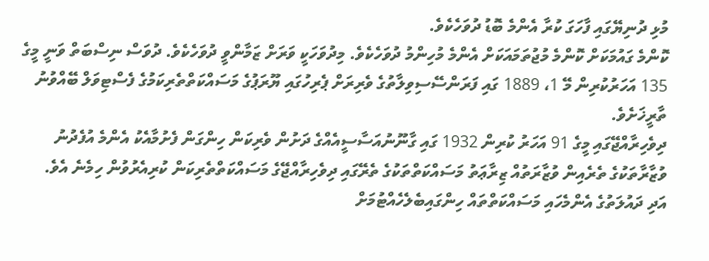މުޅި ދުނިޔޭގައި ފާހަގަ ކުރާ އެންމެ ބޮޑު ދުވަހެކެވެ.
ކޮންމެ ގައުމަކަށް ކޮންމެ މުޖުތަމައަކަށް އެންމެ މުހިންމު ދުވަހެކެވެ. މިދުވަހަކީ ވަރަށް ޒަމާންވީ ދުވަހެކެވެ. ދުވަސް ނިސްބަތް ވަނީ މީގެ 135 އަހަރުކުރިން މޭ 1، 1889 ގައި ފަރަންސޭސިވިލާތުގެ ވެރިރަށް ޕެރިހުގައި ޔޫރަޕުގެ މަސައްކަތްތެރިކަމުގެ ފެސްޓިވަލް ބޭއްވުނު ތާރީޚަށެވެ.
ދިވެހިރާއްޖޭގައި މީގެ 91 އަހަރު ކުރިން 1932 ގައި ގާނޫނުއަސާސީއެއްގެ ދަށުން ވެރިކަން ހިންގަން ފެށުމާއެކު އެންމެ އުފެދުނު ވުޒާރާތަކުގެ ތެރެއިން ވުޒާރަތުއް ޒިރާޢަތު މަސައްކަތްތަކުގެ ތެރޭގައި ދިވެހިރާއްޖޭގެ މަސައްކަތްތެރިކަން ކުރިއެރުވުން ހިމެނެ އެވެ.
އަދި ދައުލަތުގެ އެންމެހައި މަސައްކަތްތައް ހިންގައިބެލެހެއްޓުމަށް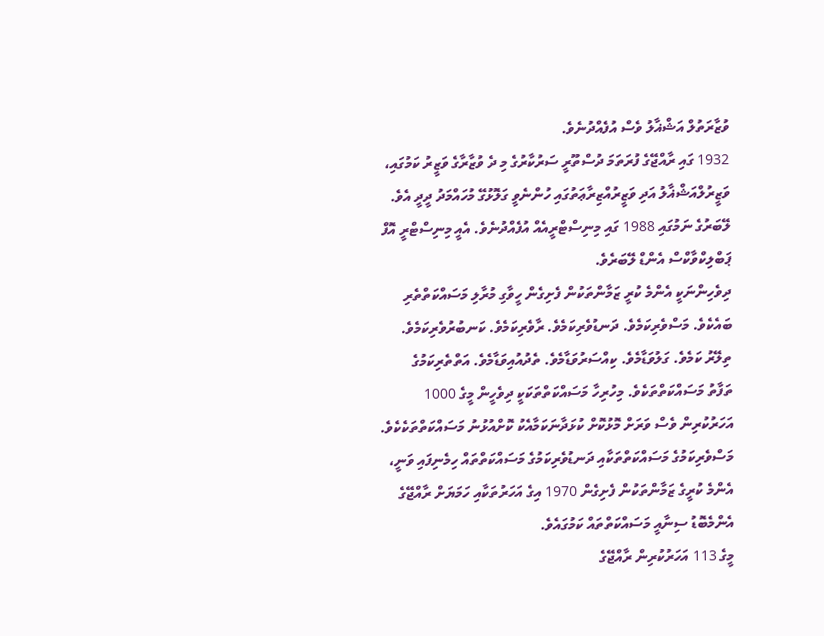ވުޒާރަތުލް އަޝްޣާލު ވެސް އުފެއްދުނެވެ.
1932 ގައި ރާއްޖޭގެ ފުރަތަމަ ދުސްތޫރީ ސަރުކާރުގެ މި ދެ ވުޒާރާގެ ވަޒީރު ކަމުގައި، ވަޒީރުލްއަޝްޣާލު އަދި ވަޒީރުއްޒިރާޢަތުގައި ހުންނެވީ ގަލޮޅުގޭ މުހައްމަދު ދީދީ އެވެ.
ލޭބަރުގެ ނަމުގައި 1988 ގައި މިނިސްޓްރީއެއް އުފެއްދުނެވެ. އެއީ މިނިސްޓްރީ އޮފް ޕަބްލިކްވާކްސް އެންޑް ލޭބަރެވެ.
ދިވެހިންނަކީ އެންމެ ކުރީ ޒަމާންތަކުން ފެށިގެން ހީވާގި މުރާލި މަސައްކަތްތެރި ބައެކެވެ. މަސްވެރިކަމެވެ. ދަނޑުވެރިކަމެވެ. ރާވެރިކަމެވެ. ކަނބުރުވެރިކަމެވެ. ތިލޭރު ކަމެވެ. ގަލުވަޑާމެވެ. ކިއްސަރުވަޑާމެވެ. ތެދުއުއިވަޑާމެވެ. އަތްތެރިކަމުގެ
ތަފާތު މަސައްކަތްތަކެވެ. މިހުރިހާ މަސައްކަތްތަކަކީ ދިވެހީން މީގެ 1000 އަހަރުކުރިން ވެސް ވަރަށް މޮޅުކޮށް ކުޅަދާނަކަމާއެކު ކޮށްއުޅުނު މަސައްކަތްތަކެކެވެ.
މަސްވެރިކަމުގެ މަސައްކަތްތަކާއި ދަނޑުވެރިކަމުގެ މަސައްކަތްތައް ހިމެނިފައި ވަނީ، އެންމެ ކުރީގެ ޒަމާންތަކުން ފެށިގެން 1970 އިގެ އަހަރުތަކާއި ހަމަޔަށް ރާއްޖޭގެ އެންމެބޮޑު ސިނާއީ މަސައްކަތްތައް ކަމުގައެވެ.
މީގެ 113 އަހަރުކުރިން ރާއްޖޭގެ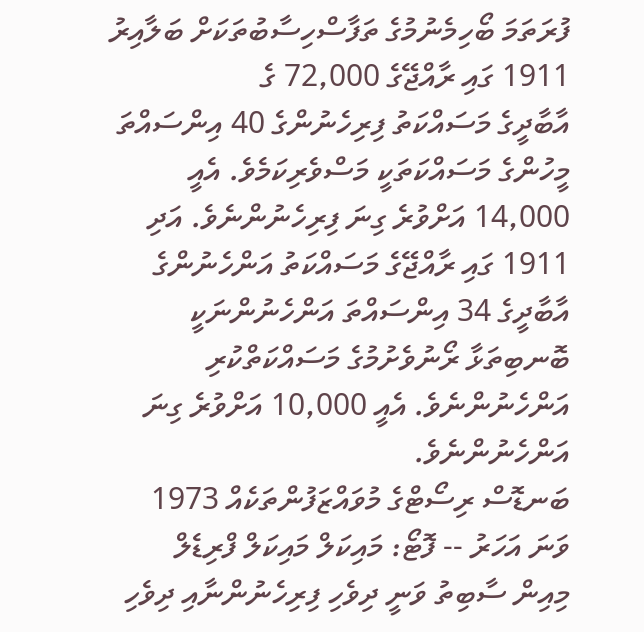ފުރަތަމަ ބޯހިމެނުމުގެ ތަފާސްހިސާބުތަކަށް ބަލާއިރު 1911 ގައި ރާއްޖޭގެ 72,000 ގެ
އާބާދީގެ މަސައްކަތު ފިރިހެނުންގެ 40 އިންސައްތަ މީހުންގެ މަސައްކަތަކީ މަސްވެރިކަމެވެ. އެއީ 14,000 އަށްވުރެ ގިނަ ފިރިހެނުންނެވެ. އަދި 1911 ގައި ރާއްޖޭގެ މަސައްކަތު އަންހެނުންގެ އާބާދީގެ 34 އިންސައްތަ އަންހެނުންނަކީ ބޮނބިތަޅާ ރޯނުވެށުމުގެ މަސައްކަތްކުރި އަންހެނުންނެވެ. އެއީ 10,000 އަށްވުރެ ގިނަ އަންހެނުންނެވެ.
ބަނޑޮސް ރިސޯޓްގެ މުވައްޒަފުންތަކެއް 1973 ވަނަ އަހަރު -- ފޮޓޯ: މައިކަލް މައިކަލް ފްރިޑެލް
މިއިން ސާބިތު ވަނީ ދިވެހި ފިރިހެނުންނާއި ދިވެހި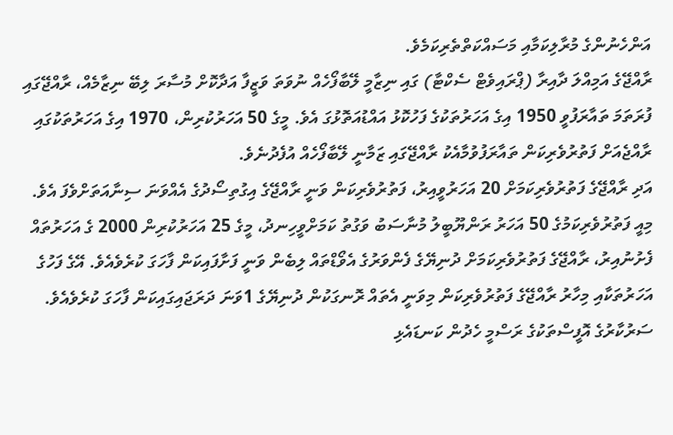އަންހެނުންގެ މުރާލިކަމާއި މަސައްކަތްތެރިކަމެވެ.
ރާއްޖޭގެ އަމިއްލަ ދާއިރާ (ޕްރައިވެޓް ސެކްޓާ) ގައި ނިޒާމީ ލޭބާފޯހެއް ނުވަތަ ވަޒީފާ އަދާކޮށް މުސާރަ ލިބޭ ނިޒާމެއް، ރާއްޖޭގައި ފުރަތަމަ ތައާރަފުވީ 1950 އިގެ އަހަރުތަކުގެ ފަހުކޮޅު އައްޑުއަތޮޅުގަ އެވެ. މީގެ 50 އަހަރުކުރިން، 1970 އިގެ އަހަރުތަކުގައި ރާއްޖެއަށް ފަތުރުވެރިކަން ތައާރަފުވުމާއެކު ރާއްޖޭގައި ޒަމާނީ ލޭބާފޯހެއް އުފެދުނެވެ.
އަދި ރާއްޖޭގެ ފަތުރުވެރިކަމަށް 20 އަހަރުވީއިރު، ފަތުރުވެރިކަން ވަނީ ރާއްޖޭގެ އިގުތިސޯދުގެ އެއްވަނަ ސިނާއަތަށްވެފަ އެވެ.
މިއީ ފަތުރުވެރިކަމުގެ 50 އަހަރު ރަންޔޫބީލު މުނާސަބު ވަގުތު ކަމަށްވީހިނދު، މީގެ 25 އަހަރުކުރިން 2000 ގެ އަހަރުތައް ފެށުނުއިރު، ރާއްޖޭގެ ފަތުރުވެރިކަމަށް ދުނިޔޭގެ ފެންވަރުގެ އެވޯޑްތައް ލިބެން ވަނީ ފަށާފައިކަން ފާހަގަ ކުރެވެއެވެ. އޭގެ ފަހުގެ އަހަރުތަކާއި މިހާރު ރާއްޖޭގެ ފަތުރުވެރިކަން މިވަނީ އެތައް ރޮނގަކުން ދުނިޔޭގެ 1ވަނަ ދަރަޖައިގައިކަން ފާހަގަ ކުރެވެއެވެ.
ސަރުކާރުގެ އޮފީސްތަކުގެ ރަސްމީ ހެދުން ކަނޑައެޅި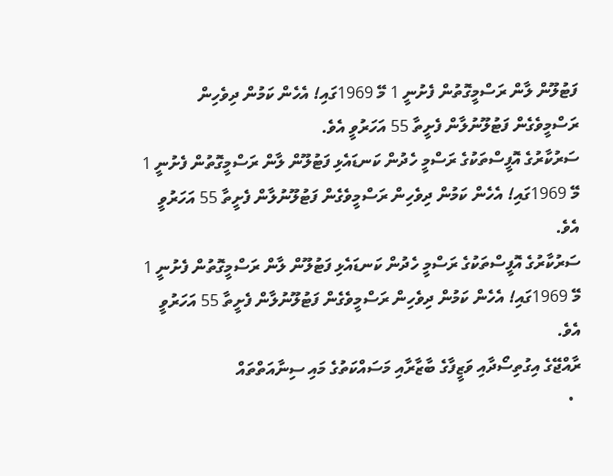ފަޓުލޫން ލާން ރަސްމީގޮތުން ފެށުނީ 1 މޭ 1969ގައި! އެހެން ކަމުން ދިވެހިން ރަސްމީވެގެން ފަޓުލޫނުލާން ފެށީތާ 55 އަހަރުވީ އެވެ.
ސަރުކާރުގެ އޮފީސްތަކުގެ ރަސްމީ ހެދުން ކަނޑައެޅި ފަޓުލޫން ލާން ރަސްމީގޮތުން ފެށުނީ 1 މޭ 1969ގައި! އެހެން ކަމުން ދިވެހިން ރަސްމީވެގެން ފަޓުލޫނުލާން ފެށީތާ 55 އަހަރުވީ އެވެ.
ސަރުކާރުގެ އޮފީސްތަކުގެ ރަސްމީ ހެދުން ކަނޑައެޅި ފަޓުލޫން ލާން ރަސްމީގޮތުން ފެށުނީ 1 މޭ 1969ގައި! އެހެން ކަމުން ދިވެހިން ރަސްމީވެގެން ފަޓުލޫނުލާން ފެށީތާ 55 އަހަރުވީ އެވެ.
ރާއްޖޭގެ އިގުތިސޯދާއި ވަޒީފާގެ ބާޒާރާއި މަސައްކަތުގެ މައި ސިނާއަތްތައް
  •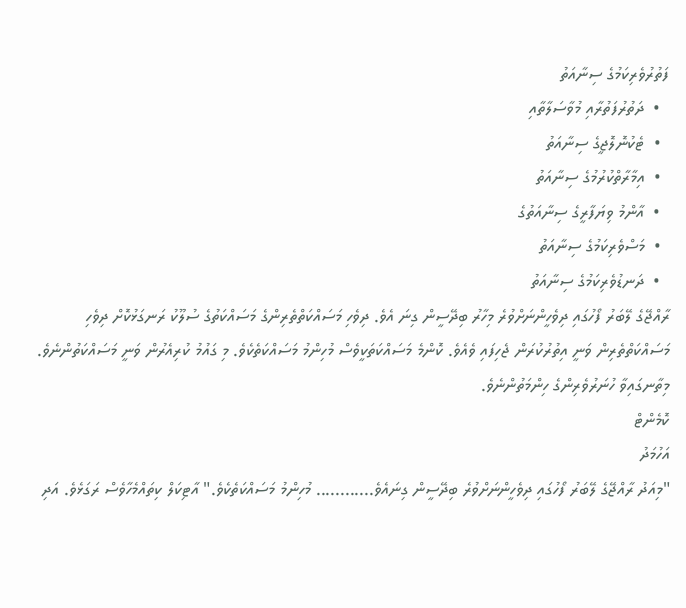ފަތުރުވެރިކަމުގެ ސިނާއަތު
  •  ދަތުރުފަތުރާއި މުވާސަލާތާއި
  •  ޓެކުނޮލޮޖީގެ ސިނާއަތު
  •  އިމާރާތްކުރުމުގެ ސިނާއަތު
  •  އާންމު ވިޔަފާރީގެ ސިނާއަތުގެ
  •  މަސްވެރިކަމުގެ ސިނާއަތު
  •  ދަނޑުވެރިކަމުގެ ސިނާއަތު
ރާއްޖޭގެ ލޭބަރު ފޯހުގައި ދިވެހީންނަށްވުރެ މިހާރު ބިދޭސީން ގިނަ އެވެ. ދިވެހި މަސައްކަތްތެރިންގެ މަސައްކަތުގެ ސުލޫކު ރަނގަޅުކޮށް ދިވެހި މަސައްކަތްތެރިން ވަނީ އިތުރުކުރަން ޖެހިފައި ވެއެވެ. ކޮންމެ މަސައްކަތަކީވެސް މުހިންމު މަސައްކަތެކެވެ. މި ގައުމު ކުރިއެރުން ވަނީ މަސައްކަތުންނެވެ. މިތާނގައިވާ ހުނަރުވެރިންގެ ހިންމަތުންނެވެ.
ކޮމެންޓް
އަހުމަދު
"މިއަދު ރާއްޖޭގެ ލޭބަރު ފޯހުގައި ދިވެހީންނަށްވުރެ ބިދޭސީން ގިނައެވެ............ މުހިންމު މަސައްކަތެކެވެ." އާޓިކަލް ކިތައްމެހާވެސް ރަގަޅެވެ. އަދި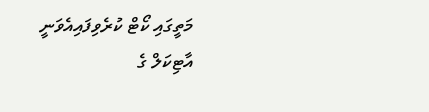މަތީގައި ކޯޓް ކުރެވިފައިއެވަނީ އާޓިކަލް ގެ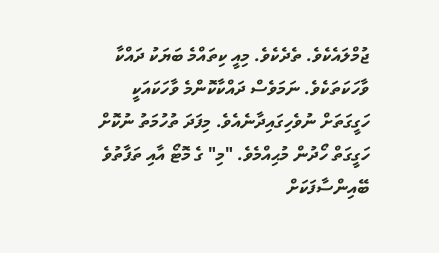ޖުމްލައެކެވެ. ތެދެކެވެ. މިއީ ކިތައްމެ ބަޔަކު ދައްކާ ވާހަކަތަކެވެ. ނަމަވެސް ދައްކާކޮންމެ ވާހަކައަކީ ހަގީގަތަށް ނުވެހިގައިދާނެއެވެ. މިފަދަ ތުހުމަތު ނުކޮށް ހަގީގަތް ހޯދުން މުޙިއްމެވެ. "މި" ގެ މޮޓޯ އާއި ތަފާތުވެ ބޭއިންސާފަކަށް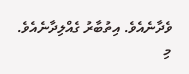ވެދާނެއެވެ. އިތުބާރު ގެއްލިދާނެއެވެ.
މި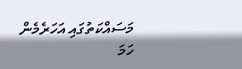މަސައްކަތުގައި އަހަރެމެން ހަމަ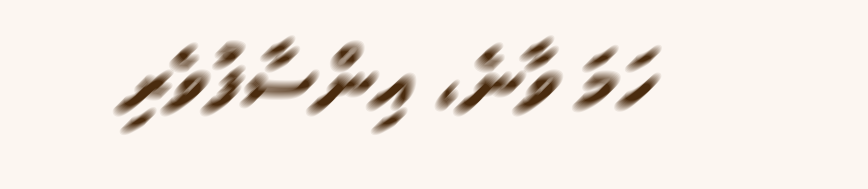ހަމަ ވާނެ، އިންސާފުވެރި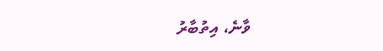ވާނެ، އިތުބާރު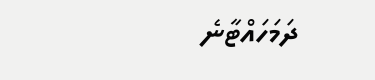ދަމަހައްޓާނެ